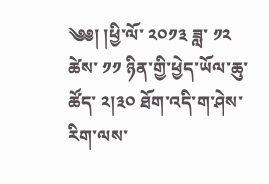༄༅། །ཕྱི་ལོ་ ༢༠༡༣ ཟླ་ ༡༢ ཚེས་ ༡༡ ཉིན་གྱི་ཕྱེད་ཡོལ་ཆུ་ཚོད་ ༢།༣༠ ཐོག་འདི་ག་ཤེས་རིག་ལས་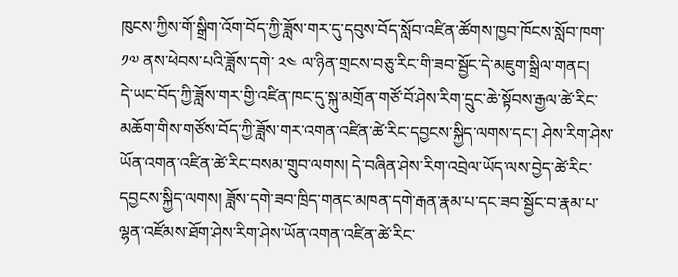ཁུངས་ཀྱིས་གོ་སྒྲིག་འོག་བོད་ཀྱི་ཟློས་གར་དུ་དབུས་བོད་སློབ་འཛིན་ཚོགས་ཁྱབ་ཁོངས་སློབ་ཁག་ ༡༧ ནས་ཕེབས་པའི་ཟློས་དགེ་ ༢༤ ལ་ཉིན་གྲངས་བཅུ་རིང་གི་ཟབ་སྦྱོང་དེ་མཇུག་སྒྲིལ་གནང།
དེ་ཡང་བོད་ཀྱི་ཟློས་གར་གྱི་འཛིན་ཁང་དུ་སྐུ་མགྲོན་གཙོ་བོ་ཤེས་རིག་དྲུང་ཆེ་སྟོབས་རྒྱལ་ཚེ་རིང་མཆོག་གིས་གཙོས་བོད་ཀྱི་ཟློས་གར་འགན་འཛིན་ཚེ་རིང་དབྱངས་སྐྱིད་ལགས་དང་། ཤེས་རིག་ཤེས་ཡོན་འགན་འཛིན་ཚེ་རིང་བསམ་གྲུབ་ལགས། དེ་བཞིན་ཤེས་རིག་འབྲེལ་ཡོད་ལས་བྱེད་ཚེ་རིང་དབྱངས་སྐྱིད་ལགས། ཟློས་དགེ་ཟབ་ཁྲིད་གནང་མཁན་དགེ་རྒན་རྣམ་པ་དང་ཟབ་སྦྱོང་བ་རྣམ་པ་ལྷན་འཛོམས་ཐོག་ཤེས་རིག་ཤེས་ཡོན་འགན་འཛིན་ཚེ་རིང་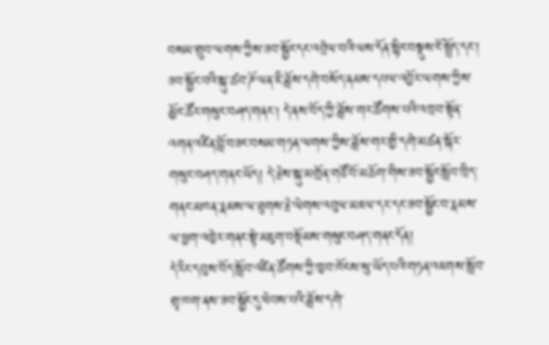བསམ་གྲུབ་ལགས་ཀྱིས་ཟབ་སྦྱོང་དང་འབྲེལ་བའི་ལས་དོན་སྙིང་བསྡུས་ངོ་སྤྲོད་དང་། ཟབ་སྦྱོང་བའི་སྐུ་ཚབ་ཌོ་ལན་ཇི་ཟློས་དགེ་བསོད་ནམས་དཔལ་འབྱོར་ལགས་ཀྱིས་མྱོང་ཚོར་གསུང་བཤད་གནང། དེ་ནས་བོད་ཀྱི་ཟློས་གར་ཚོགས་པའི་འཁྲབ་སྟོན་འགན་འཛིན་བློ་བཟང་བསམ་གཏན་ལགས་ཀྱིས་ཟློས་གར་གྱི་དགེ་མཚན་སྐོར་གསུང་བཤད་གནང་ཡོད། དེ་རྗེས་སྐུ་མགྲོན་གཙོ་བོ་མཆོག་གིས་ཟབ་སྦྱོང་སློབ་ཁྲིད་གནང་མཁན་རྣམས་ལ་ཐུགས་རྗེ་ལེགས་འབུལ་མཇལ་དར་དང་ཟབ་སྦྱོང་བ་རྣམས་ལ་ཕྱག་འཁྱེར་གནང་སྟེ་མཇུག་བསྡོམས་གསུང་བཤད་གནང་དོན།
དེ་རིང་དབུས་བོད་སློབ་འཛིན་ཚོགས་ཀྱི་ཁྱབ་ཁོངས་སུ་ཡོད་པའི་གཏན་འཇགས་སློབ་གྲྭ་ཁག་ནས་ཟབ་སྦྱོང་དུ་ཕེབས་པའི་ཟློས་དགེ་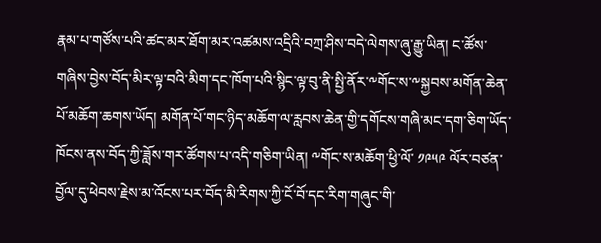རྣམ་པ་གཙོས་པའི་ཚང་མར་ཐོག་མར་འཚམས་འདྲིའི་བཀྲ་ཤིས་བདེ་ལེགས་ཞུ་རྒྱུ་ཡིན། ང་ཚོས་གཞིས་བྱེས་བོད་མིར་ལྟ་བའི་མིག་དང་ཁོག་པའི་སྙིང་ལྟ་བུ་ནི་སྤྱི་ནོར་༸གོང་ས་༸སྐྱབས་མགོན་ཆེན་པོ་མཆོག་ཆགས་ཡོད། མགོན་པོ་གང་ཉིད་མཆོག་ལ་རླབས་ཆེན་གྱི་དགོངས་གཞི་མང་དག་ཅིག་ཡོད་ཁོངས་ནས་བོད་ཀྱི་ཟློས་གར་ཚོགས་པ་འདི་གཅིག་ཡིན། ༸གོང་ས་མཆོག་ཕྱི་ལོ་ ༡༩༥༩ ལོར་བཙན་བྱོལ་དུ་ཕེབས་རྗེས་མ་འོངས་པར་བོད་མི་རིགས་ཀྱི་ངོ་བོ་དང་རིག་གཞུང་གི་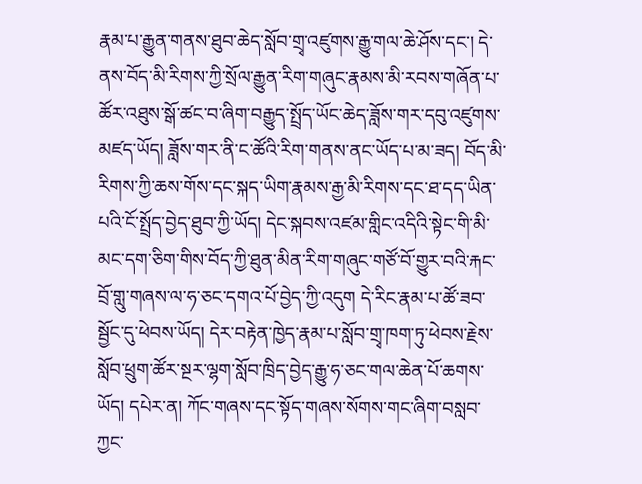རྣམ་པ་རྒྱུན་གནས་ཐུབ་ཆེད་སློབ་གྲྭ་འཛུགས་རྒྱུ་གལ་ཆེ་ཤོས་དང་། དེ་ནས་བོད་མི་རིགས་ཀྱི་སྲོལ་རྒྱུན་རིག་གཞུང་རྣམས་མི་རབས་གཞོན་པ་ཚོར་འཐུས་སྒོ་ཚང་བ་ཞིག་བརྒྱུད་སྤྲོད་ཡོང་ཆེད་ཟློས་གར་དབུ་འཛུགས་མཛད་ཡོད། ཟློས་གར་ནི་ང་ཚོའི་རིག་གནས་ནང་ཡོད་པ་མ་ཟད། བོད་མི་རིགས་ཀྱི་ཆས་གོས་དང་སྐད་ཡིག་རྣམས་རྒྱ་མི་རིགས་དང་ཐ་དད་ཡིན་པའི་ངོ་སྤྲོད་བྱེད་ཐུབ་ཀྱི་ཡོད། དེང་སྐབས་འཛམ་གླིང་འདིའི་སྟེང་གི་མི་མང་དག་ཅིག་གིས་བོད་ཀྱི་ཐུན་མིན་རིག་གཞུང་གཙོ་བོ་གྱུར་བའི་རྐང་བྲོ་གླུ་གཞས་ལ་ཧ་ཅང་དགའ་པོ་བྱེད་ཀྱི་འདུག དེ་རིང་རྣམ་པ་ཚོ་ཟབ་སྦྱོང་དུ་ཕེབས་ཡོད། དེར་བརྟེན་ཁྱེད་རྣམ་པ་སློབ་གྲྭ་ཁག་ཏུ་ཕེབས་རྗེས་སློབ་ཕྲུག་ཚོར་སྔར་ལྷག་སློབ་ཁྲིད་བྱེད་རྒྱུ་ཧ་ཅང་གལ་ཆེན་པོ་ཆགས་ཡོད། དཔེར་ན། ཀོང་གཞས་དང་སྟོད་གཞས་སོགས་གང་ཞིག་བསླབ་ཀྱང་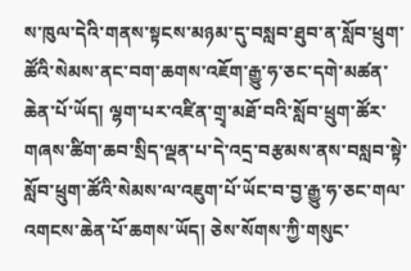ས་ཁུལ་དེའི་གནས་སྟངས་མཉམ་དུ་བསླབ་ཐུབ་ན་སློབ་ཕྲུག་ཚོའི་སེམས་ནང་བག་ཆགས་འཇོག་རྒྱུ་ཧ་ཅང་དགེ་མཚན་ཆེན་པོ་ཡོད། ལྷག་པར་འཛིན་གྲྭ་མཐོ་བའི་སློབ་ཕྲུག་ཚོར་གཞས་ཚིག་ཆབ་སྲིད་ལྡན་པ་དེ་འདྲ་བརྩམས་ནས་བསླབ་སྟེ་སློབ་ཕྲུག་ཚོའི་སེམས་ལ་འཇུག་པོ་ཡོང་བ་བྱ་རྒྱུ་ཧ་ཅང་གལ་འགངས་ཆེན་པོ་ཆགས་ཡོད། ཅེས་སོགས་ཀྱི་གསུང་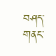བཤད་གནང་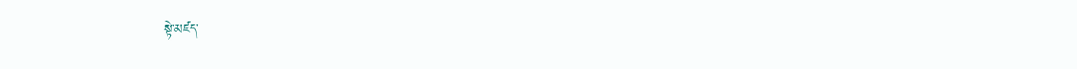སྟེ་མཛད་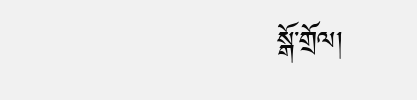སྒོ་གྲོལ།